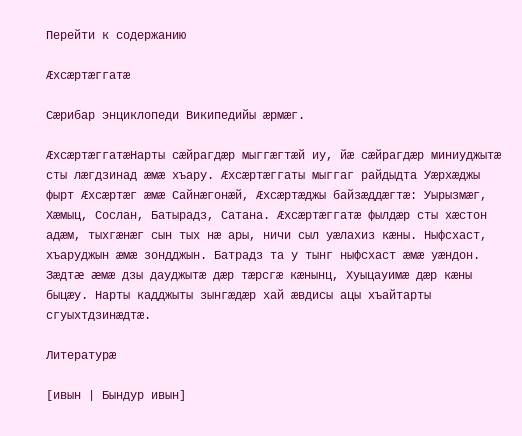Перейти к содержанию

Æхсæртæггатæ

Сæрибар энциклопеди Википедийы æрмæг.

ÆхсæртæггатæНарты сæйрагдæр мыггæгтæй иу, йæ сæйрагдæр миниуджытæ сты лæгдзинад æмæ хъару. Æхсæртæггаты мыггаг райдыдта Уæрхæджы фырт Æхсæртæг æмæ Сайнæгонæй, Æхсæртæджы байзæддæгтæ: Уырызмæг, Хæмыц, Сослан, Батырадз, Сатана. Æхсæртæггатæ фылдæр сты хæстон адæм, тыхгæнæг сын тых нæ ары, ничи сыл уæлахиз кæны. Ныфсхаст, хъаруджын æмæ зондджын. Батрадз та у тынг ныфсхаст æмæ уæндон. Зæдтæ æмæ дзы дауджытæ дæр тæрсгæ кæнынц, Хуыцауимæ дæр кæны быцæу. Нарты кадджыты зынгæдæр хай æвдисы ацы хъайтарты сгуыхтдзинæдтæ.

Литературæ

[ивын | Бындур ивын]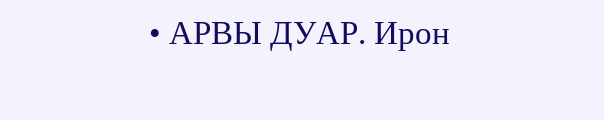• АРВЫ ДУАР. Ирон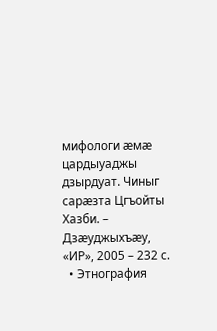мифологи æмæ цардыуаджы дзырдуат. Чиныг сарæзта Цгъойты Хазби. – Дзæуджыхъæу, «ИР», 2005 – 232 с.
  • Этнография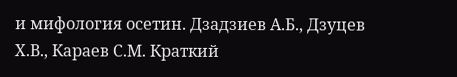и мифология осетин. Дзадзиев А.Б., Дзуцев Х.В., Караев С.М. Краткий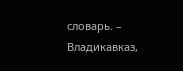словарь. – Владикавказ,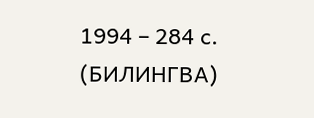1994 – 284 с. (БИЛИНГВА)